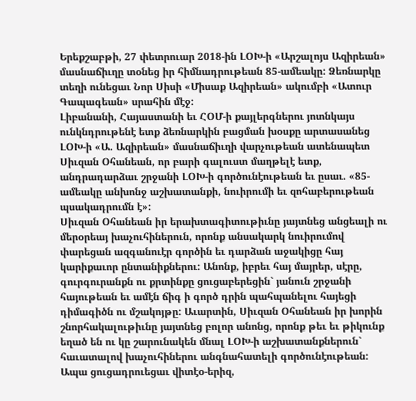Երեքշաբթի, 27 փետրուար 2018-ին ԼՕԽ-ի «Արշալոյս Ազիրեան» մասնաճիւղը տօնեց իր հիմնադրութեան 85-ամեակը: Ձեռնարկը տեղի ունեցաւ Նոր Սիսի «Միսաք Ազիրեան» ակումբի «Ատուր Գապագեան» սրահին մէջ:
Լիբանանի, Հայաստանի եւ ՀՕՄ-ի քայլերգներու յոտնկայս ունկնդրութենէ ետք ձեռնարկին բացման խօսքը արտասանեց ԼՕԽ-ի «Ա. Ազիրեան» մասնաճիւղի վարչութեան ատենապետ Սիւզան Օհանեան, որ բարի գալուստ մաղթելէ ետք, անդրադարձաւ շրջանի ԼՕԽ-ի գործունէութեան եւ ըսաւ. «85-ամեակը անխոնջ աշխատանքի, նուիրումի եւ զոհաբերութեան պսակադրումն է»:
Սիւզան Օհանեան իր երախտագիտութիւնը յայտնեց անցեալի ու մերօրեայ խաչուհիներուն, որոնք անսակարկ նուիրումով փարեցան ազգանուէր գործին եւ դարձան աջակիցը հայ կարիքաւոր ընտանիքներու: Անոնք, իբրեւ հայ մայրեր, սէրը, գուրգուրանքն ու քրտինքը ցուցաբերեցին` յանուն շրջանի հայութեան եւ ամէն ճիգ ի գործ դրին պահպանելու հայեցի դիմագիծն ու մշակոյթը: Աւարտին, Սիւզան Օհանեան իր խորին շնորհակալութիւնը յայտնեց բոլոր անոնց, որոնք թեւ եւ թիկունք եղած են ու կը շարունակեն մնալ ԼՕԽ-ի աշխատանքներուն` հաւատալով խաչուհիներու անգնահատելի գործունէութեան:
Ապա ցուցադրուեցաւ վիտէօ-երիզ,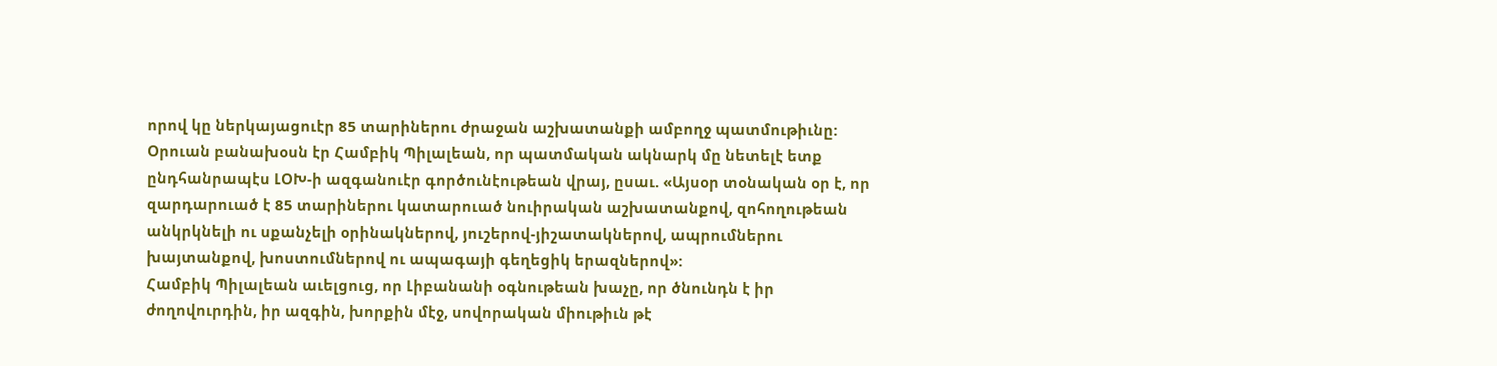որով կը ներկայացուէր 85 տարիներու ժրաջան աշխատանքի ամբողջ պատմութիւնը:
Օրուան բանախօսն էր Համբիկ Պիլալեան, որ պատմական ակնարկ մը նետելէ ետք ընդհանրապէս ԼՕԽ-ի ազգանուէր գործունէութեան վրայ, ըսաւ. «Այսօր տօնական օր է, որ զարդարուած է 85 տարիներու կատարուած նուիրական աշխատանքով, զոհողութեան անկրկնելի ու սքանչելի օրինակներով, յուշերով-յիշատակներով, ապրումներու խայտանքով, խոստումներով ու ապագայի գեղեցիկ երազներով»:
Համբիկ Պիլալեան աւելցուց, որ Լիբանանի օգնութեան խաչը, որ ծնունդն է իր ժողովուրդին, իր ազգին, խորքին մէջ, սովորական միութիւն թէ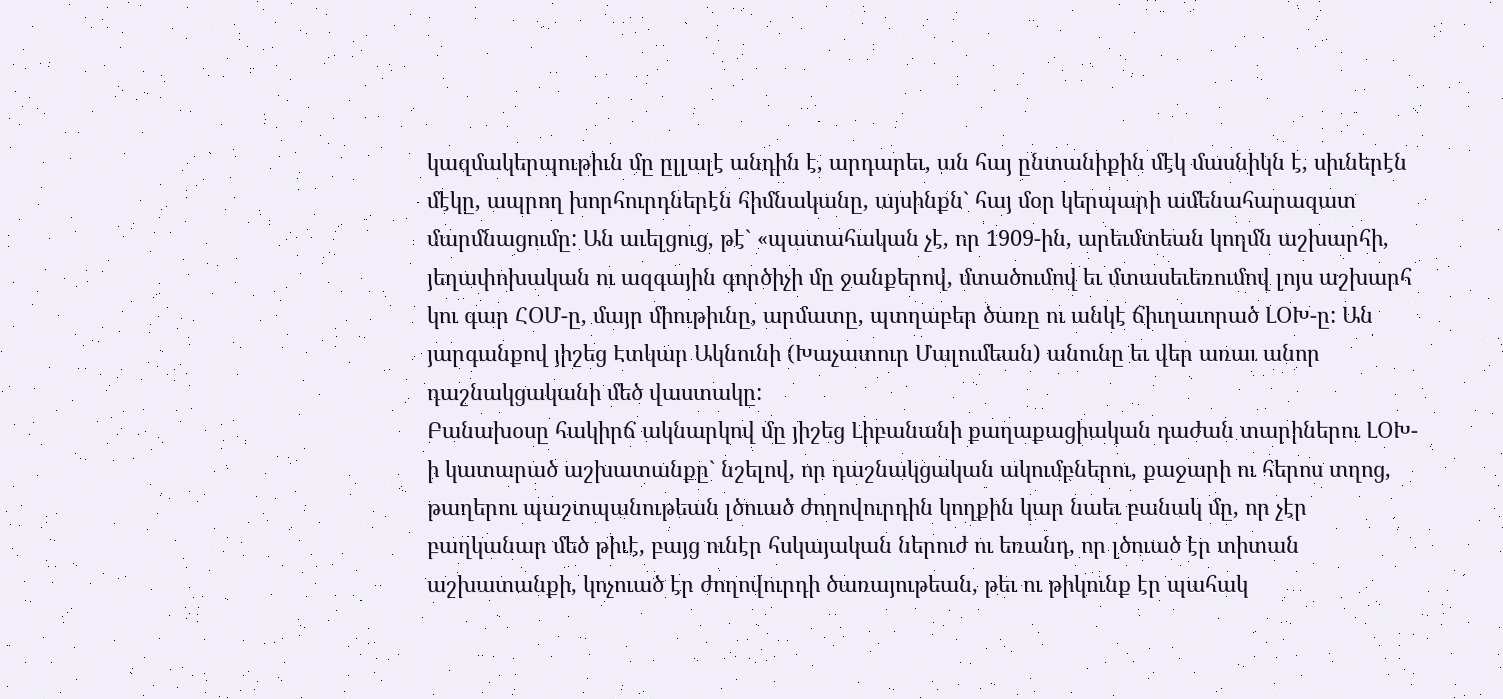կազմակերպութիւն մը ըլլալէ անդին է, արդարեւ, ան հայ ընտանիքին մէկ մասնիկն է, սիւներէն մէկը, ապրող խորհուրդներէն հիմնականը, այսինքն` հայ մօր կերպարի ամենահարազատ մարմնացումը: Ան աւելցուց, թէ` «պատահական չէ, որ 1909-ին, արեւմտեան կողմն աշխարհի, յեղափոխական ու ազգային գործիչի մը ջանքերով, մտածումով եւ մտասեւեռումով լոյս աշխարհ կու գար ՀՕՄ-ը, մայր միութիւնը, արմատը, պտղաբեր ծառը ու անկէ ճիւղաւորած ԼՕԽ-ը: Ան յարգանքով յիշեց Էտկար Ակնունի (Խաչատուր Մալումեան) անունը եւ վեր առաւ անոր դաշնակցականի մեծ վաստակը:
Բանախօսը հակիրճ ակնարկով մը յիշեց Լիբանանի քաղաքացիական դաժան տարիներու ԼՕԽ-ի կատարած աշխատանքը` նշելով, որ դաշնակցական ակումբներու, քաջարի ու հերոս տղոց, թաղերու պաշտպանութեան լծուած ժողովուրդին կողքին կար նաեւ բանակ մը, որ չէր բաղկանար մեծ թիւէ, բայց ունէր հսկայական ներուժ ու եռանդ, որ լծուած էր տիտան աշխատանքի, կոչուած էր ժողովուրդի ծառայութեան, թեւ ու թիկունք էր պահակ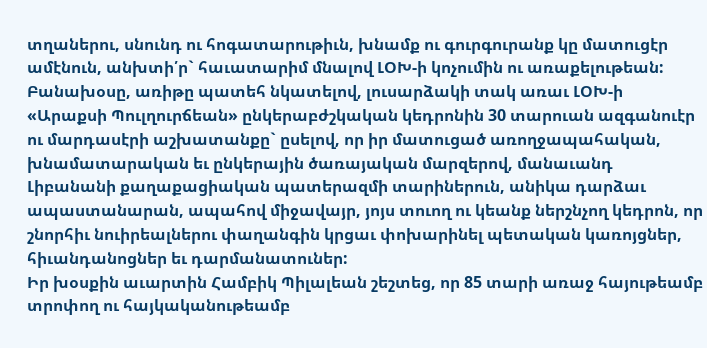տղաներու, սնունդ ու հոգատարութիւն, խնամք ու գուրգուրանք կը մատուցէր ամէնուն, անխտի՛ր` հաւատարիմ մնալով ԼՕԽ-ի կոչումին ու առաքելութեան:
Բանախօսը, առիթը պատեհ նկատելով, լուսարձակի տակ առաւ ԼՕԽ-ի «Արաքսի Պուլղուրճեան» ընկերաբժշկական կեդրոնին 30 տարուան ազգանուէր ու մարդասէրի աշխատանքը` ըսելով, որ իր մատուցած առողջապահական, խնամատարական եւ ընկերային ծառայական մարզերով, մանաւանդ Լիբանանի քաղաքացիական պատերազմի տարիներուն, անիկա դարձաւ ապաստանարան, ապահով միջավայր, յոյս տուող ու կեանք ներշնչող կեդրոն, որ շնորհիւ նուիրեալներու փաղանգին կրցաւ փոխարինել պետական կառոյցներ, հիւանդանոցներ եւ դարմանատուներ:
Իր խօսքին աւարտին Համբիկ Պիլալեան շեշտեց, որ 85 տարի առաջ հայութեամբ տրոփող ու հայկականութեամբ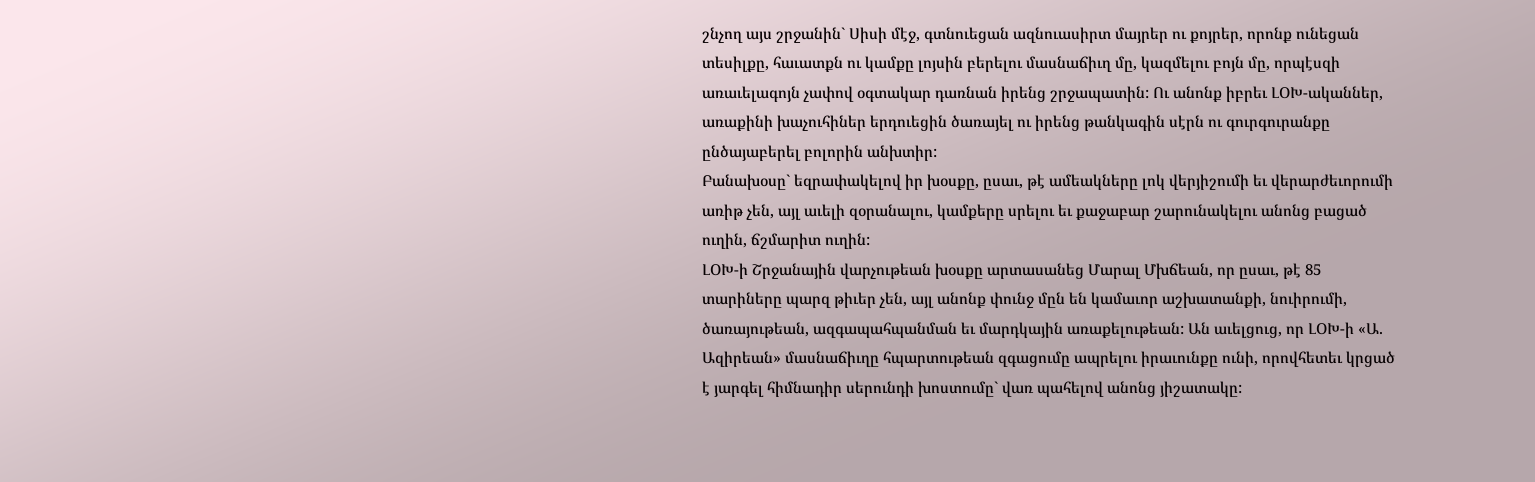շնչող այս շրջանին` Սիսի մէջ, գտնուեցան ազնուասիրտ մայրեր ու քոյրեր, որոնք ունեցան տեսիլքը, հաւատքն ու կամքը լոյսին բերելու մասնաճիւղ մը, կազմելու բոյն մը, որպէսզի առաւելագոյն չափով օգտակար դառնան իրենց շրջապատին: Ու անոնք իբրեւ ԼՕԽ-ականներ, առաքինի խաչուհիներ երդուեցին ծառայել ու իրենց թանկագին սէրն ու գուրգուրանքը ընծայաբերել բոլորին անխտիր:
Բանախօսը` եզրափակելով իր խօսքը, ըսաւ, թէ ամեակները լոկ վերյիշումի եւ վերարժեւորումի առիթ չեն, այլ աւելի զօրանալու, կամքերը սրելու եւ քաջաբար շարունակելու անոնց բացած ուղին, ճշմարիտ ուղին:
ԼՕԽ-ի Շրջանային վարչութեան խօսքը արտասանեց Մարալ Մխճեան, որ ըսաւ, թէ 85 տարիները պարզ թիւեր չեն, այլ անոնք փունջ մըն են կամաւոր աշխատանքի, նուիրումի, ծառայութեան, ազգապահպանման եւ մարդկային առաքելութեան: Ան աւելցուց, որ ԼՕԽ-ի «Ա. Ազիրեան» մասնաճիւղը հպարտութեան զգացումը ապրելու իրաւունքը ունի, որովհետեւ կրցած է յարգել հիմնադիր սերունդի խոստումը` վառ պահելով անոնց յիշատակը: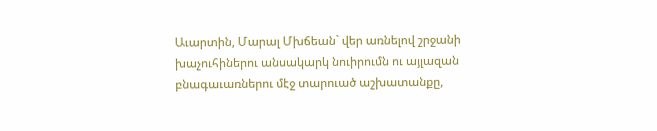Աւարտին, Մարալ Մխճեան` վեր առնելով շրջանի խաչուհիներու անսակարկ նուիրումն ու այլազան բնագաւառներու մէջ տարուած աշխատանքը,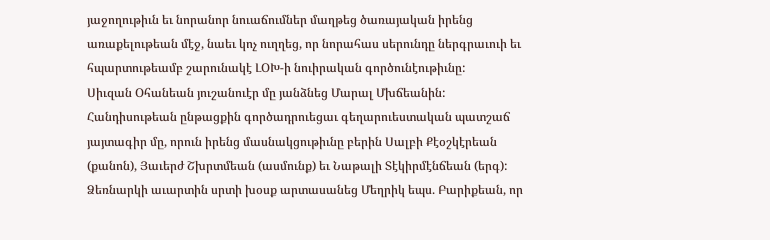յաջողութիւն եւ նորանոր նուաճումներ մաղթեց ծառայական իրենց առաքելութեան մէջ, նաեւ կոչ ուղղեց, որ նորահաս սերունդը ներգրաւուի եւ հպարտութեամբ շարունակէ ԼՕԽ-ի նուիրական գործունէութիւնը:
Սիւզան Օհանեան յուշանուէր մը յանձնեց Մարալ Մխճեանին:
Հանդիսութեան ընթացքին գործադրուեցաւ գեղարուեստական պատշաճ յայտագիր մը, որուն իրենց մասնակցութիւնը բերին Սալբի Քէօշկէրեան (քանոն), Յաւերժ Շխրտմեան (ասմունք) եւ Նաթալի Տէկիրմէնճեան (երգ):
Ձեռնարկի աւարտին սրտի խօսք արտասանեց Մեղրիկ եպս. Բարիքեան, որ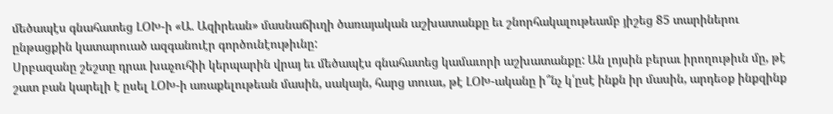մեծապէս գնահատեց ԼՕԽ-ի «Ա. Ազիրեան» մասնաճիւղի ծառայական աշխատանքը եւ շնորհակալութեամբ յիշեց 85 տարիներու ընթացքին կատարուած ազգանուէր գործունէութիւնը:
Սրբազանը շեշտը դրաւ խաչուհիի կերպարին վրայ եւ մեծապէս գնահատեց կամաւորի աշխատանքը: Ան լոյսին բերաւ իրողութիւն մը, թէ շատ բան կարելի է ըսել ԼՕԽ-ի առաքելութեան մասին, սակայն, հարց տուաւ, թէ ԼՕԽ-ականը ի՞նչ կ՛ըսէ ինքն իր մասին, արդեօք ինքզինք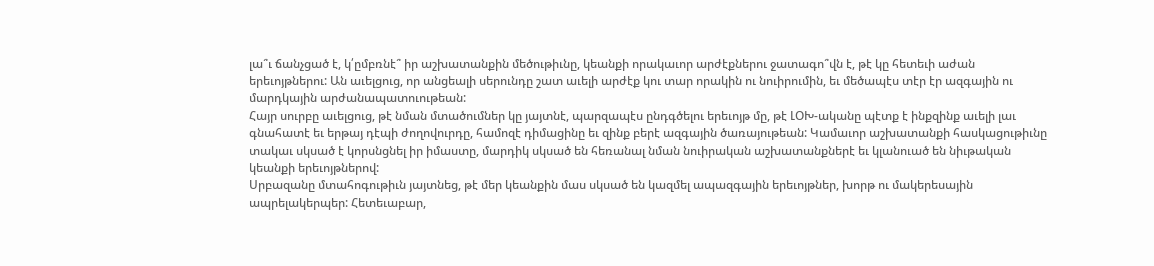լա՞ւ ճանչցած է, կ՛ըմբռնէ՞ իր աշխատանքին մեծութիւնը, կեանքի որակաւոր արժէքներու ջատագո՞վն է, թէ կը հետեւի աժան երեւոյթներու: Ան աւելցուց, որ անցեալի սերունդը շատ աւելի արժէք կու տար որակին ու նուիրումին, եւ մեծապէս տէր էր ազգային ու մարդկային արժանապատուութեան:
Հայր սուրբը աւելցուց, թէ նման մտածումներ կը յայտնէ, պարզապէս ընդգծելու երեւոյթ մը, թէ ԼՕԽ-ականը պէտք է ինքզինք աւելի լաւ գնահատէ եւ երթայ դէպի ժողովուրդը, համոզէ դիմացինը եւ զինք բերէ ազգային ծառայութեան: Կամաւոր աշխատանքի հասկացութիւնը տակաւ սկսած է կորսնցնել իր իմաստը, մարդիկ սկսած են հեռանալ նման նուիրական աշխատանքներէ եւ կլանուած են նիւթական կեանքի երեւոյթներով:
Սրբազանը մտահոգութիւն յայտնեց, թէ մեր կեանքին մաս սկսած են կազմել ապազգային երեւոյթներ, խորթ ու մակերեսային ապրելակերպեր: Հետեւաբար,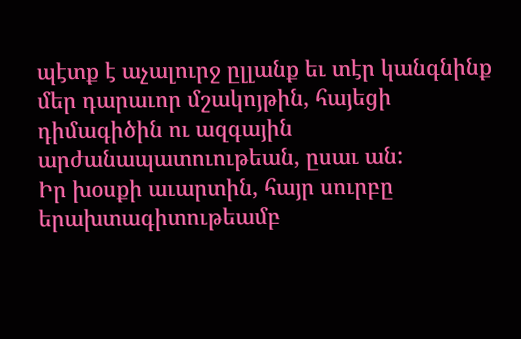պէտք է աչալուրջ ըլլանք եւ տէր կանգնինք մեր դարաւոր մշակոյթին, հայեցի դիմագիծին ու ազգային արժանապատուութեան, ըսաւ ան:
Իր խօսքի աւարտին, հայր սուրբը երախտագիտութեամբ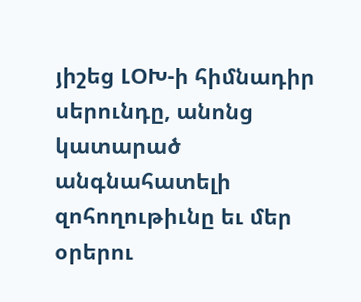յիշեց ԼՕԽ-ի հիմնադիր սերունդը, անոնց կատարած անգնահատելի զոհողութիւնը եւ մեր օրերու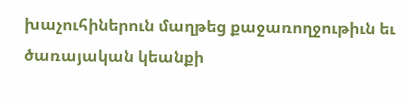խաչուհիներուն մաղթեց քաջառողջութիւն եւ ծառայական կեանքի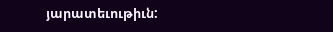յարատեւութիւն: